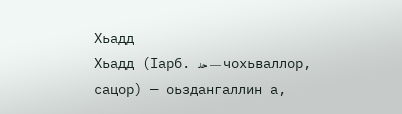Хьадд
Хьадд (Ӏарб. حد — чохьваллор, сацор) — оьздангаллин а,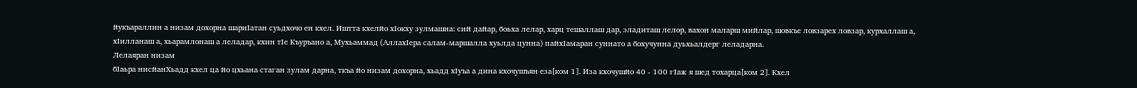йукъараллин а низам дохорна шариӀатан суьдхочо ен кхел. Иштта кхелйо хӀокху зулмашна: сий дайар, боьха лелар, харц тешаллаш дар, эладиташ лелор, вахон маларш мийлар, шовкъе ловзарех ловзар, курхаллаш а, хӀилланаш а, хьарамлонаш а леладар, кхин тӀе Къуръано а, Мухьаммад (АллахӀера салам-маршалла хуьлда цунна) пайхӀамаран суннато а бохучунна дуьхьалдерг леладарна.
Лелаяран низам
бӀаьра нисйанХьадд кхел ца йо цхьана стаган зулам дарна, ткъа йо низам дохорна, хьадд хӀуъа а дина кхочушъян еза[ком 1]. Иза кхочушйо 40 - 100 гӀаж я шед тохарца[ком 2]. Кхел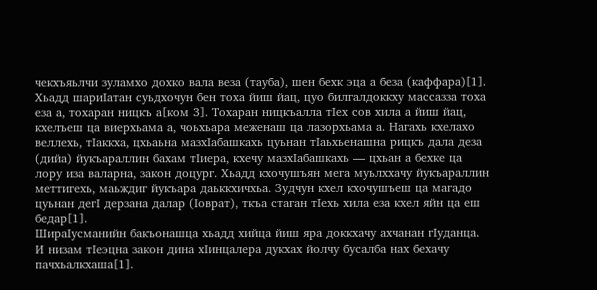чекхъяьлчи зуламхо дохко вала веза (тауба), шен бехк эца а беза (каффара)[1].
Хьадд шариӀатан суьдхочун бен тоха йиш йац, цуо билгалдоккху массазза тоха еза а, тохаран ницкъ а[ком 3]. Тохаран ницкъалла тӀех сов хила а йиш йац, кхелъеш ца виерхьама а, чоьхьара меженаш ца лазорхьама а. Нагахь кхелахо веллехь, тӀаккха, цхьаьна мазхӀабашкахь цуьнан тӀаьхьенашна рицкъ дала деза (дийа) йукъараллин бахам тӀиера, кхечу мазхӀабашкахь — цхьан а бехке ца лору иза валарна, закон доцург. Хьадд кхочушъян мега муьлххачу йукъараллин меттигехь, маьждиг йукъара даьккхичхьа. Зудчун кхел кхочушъеш ца магадо цуьнан дегӀ дерзана далар (Ӏоврат), ткъа стаган тӀехь хила еза кхел яйн ца еш бедар[1].
ШираӀусманийн бакъонашца хьадд хийца йиш яра доккхачу ахчанан гӀуданца. И низам тӀеэцна закон дина хӀинцалера дукхах йолчу бусалба нах бехачу пачхьалкхаша[1].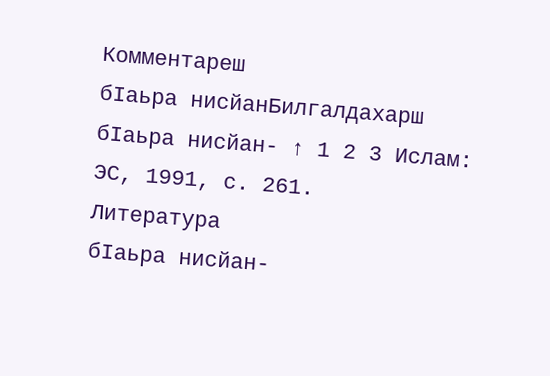Комментареш
бӀаьра нисйанБилгалдахарш
бӀаьра нисйан- ↑ 1 2 3 Ислам: ЭС, 1991, с. 261.
Литература
бӀаьра нисйан-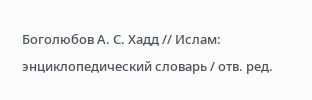Боголюбов А. С. Хадд // Ислам: энциклопедический словарь / отв. ред.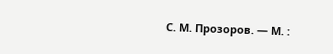С. М. Прозоров. — М. :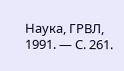Наука, ГРВЛ, 1991. — С. 261.